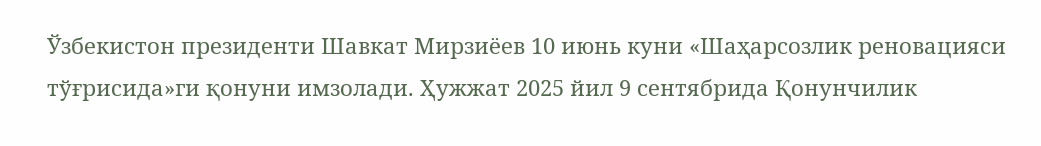Ўзбекистон президенти Шавкат Мирзиёев 10 июнь куни «Шаҳарсозлик реновацияси тўғрисида»ги қонуни имзолади. Ҳужжат 2025 йил 9 сентябрида Қонунчилик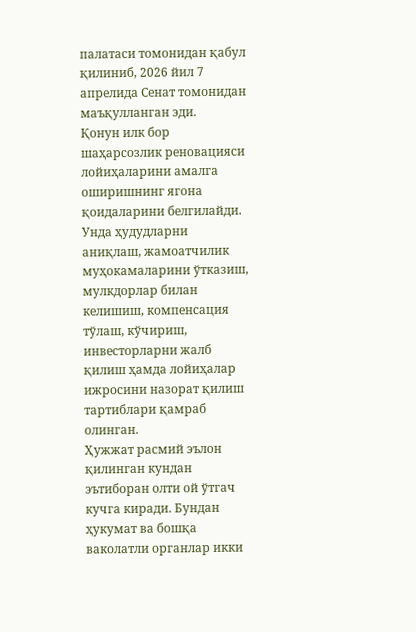палатаси томонидан қабул қилиниб, 2026 йил 7 апрелида Сенат томонидан маъқулланган эди.
Қонун илк бор шаҳарсозлик реновацияси лойиҳаларини амалга оширишнинг ягона қоидаларини белгилайди. Унда ҳудудларни аниқлаш, жамоатчилик муҳокамаларини ўтказиш, мулкдорлар билан келишиш, компенсация тўлаш, кўчириш, инвесторларни жалб қилиш ҳамда лойиҳалар ижросини назорат қилиш тартиблари қамраб олинган.
Ҳужжат расмий эълон қилинган кундан эътиборан олти ой ўтгач кучга киради. Бундан ҳукумат ва бошқа ваколатли органлар икки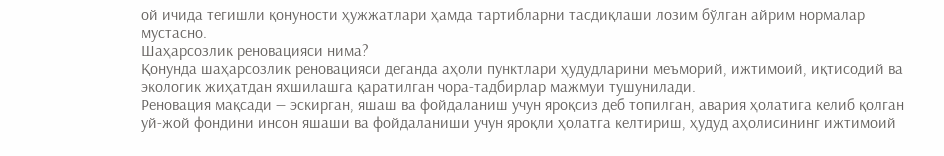ой ичида тегишли қонуности ҳужжатлари ҳамда тартибларни тасдиқлаши лозим бўлган айрим нормалар мустасно.
Шаҳарсозлик реновацияси нима?
Қонунда шаҳарсозлик реновацияси деганда аҳоли пунктлари ҳудудларини меъморий, ижтимоий, иқтисодий ва экологик жиҳатдан яхшилашга қаратилган чора-тадбирлар мажмуи тушунилади.
Реновация мақсади — эскирган, яшаш ва фойдаланиш учун яроқсиз деб топилган, авария ҳолатига келиб қолган уй-жой фондини инсон яшаши ва фойдаланиши учун яроқли ҳолатга келтириш, ҳудуд аҳолисининг ижтимоий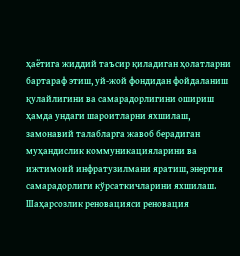ҳаётига жиддий таъсир қиладиган ҳолатларни бартараф этиш, уй-жой фондидан фойдаланиш қулайлигини ва самарадорлигини ошириш ҳамда ундаги шароитларни яхшилаш, замонавий талабларга жавоб берадиган муҳандислик коммуникацияларини ва ижтимоий инфратузилмани яратиш, энергия самарадорлиги кўрсаткичларини яхшилаш.
Шаҳарсозлик реновацияси реновация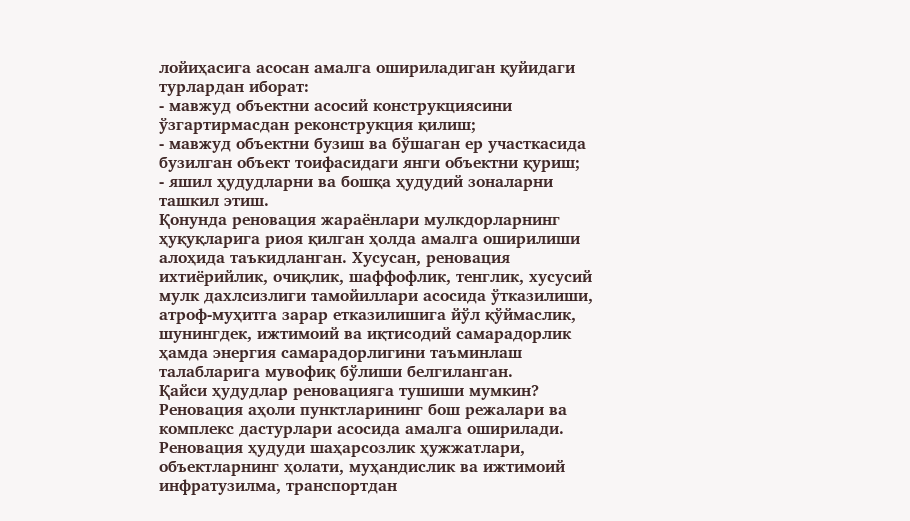лойиҳасига асосан амалга ошириладиган қуйидаги турлардан иборат:
- мавжуд объектни асосий конструкциясини ўзгартирмасдан реконструкция қилиш;
- мавжуд объектни бузиш ва бўшаган ер участкасида бузилган объект тоифасидаги янги объектни қуриш;
- яшил ҳудудларни ва бошқа ҳудудий зоналарни ташкил этиш.
Қонунда реновация жараёнлари мулкдорларнинг ҳуқуқларига риоя қилган ҳолда амалга оширилиши алоҳида таъкидланган. Хусусан, реновация ихтиёрийлик, очиқлик, шаффофлик, тенглик, хусусий мулк дахлсизлиги тамойиллари асосида ўтказилиши, атроф-муҳитга зарар етказилишига йўл қўймаслик, шунингдек, ижтимоий ва иқтисодий самарадорлик ҳамда энергия самарадорлигини таъминлаш талабларига мувофиқ бўлиши белгиланган.
Қайси ҳудудлар реновацияга тушиши мумкин?
Реновация аҳоли пунктларининг бош режалари ва комплекс дастурлари асосида амалга оширилади. Реновация ҳудуди шаҳарсозлик ҳужжатлари, объектларнинг ҳолати, муҳандислик ва ижтимоий инфратузилма, транспортдан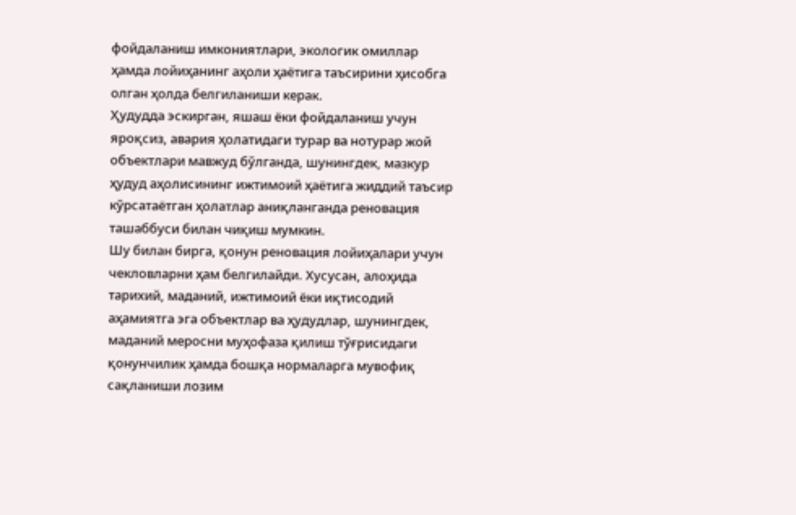фойдаланиш имкониятлари, экологик омиллар ҳамда лойиҳанинг аҳоли ҳаётига таъсирини ҳисобга олган ҳолда белгиланиши керак.
Ҳудудда эскирган, яшаш ёки фойдаланиш учун яроқсиз, авария ҳолатидаги турар ва нотурар жой объектлари мавжуд бўлганда, шунингдек, мазкур ҳудуд аҳолисининг ижтимоий ҳаётига жиддий таъсир кўрсатаётган ҳолатлар аниқланганда реновация ташаббуси билан чиқиш мумкин.
Шу билан бирга, қонун реновация лойиҳалари учун чекловларни ҳам белгилайди. Хусусан, алоҳида тарихий, маданий, ижтимоий ёки иқтисодий аҳамиятга эга объектлар ва ҳудудлар, шунингдек, маданий меросни муҳофаза қилиш тўғрисидаги қонунчилик ҳамда бошқа нормаларга мувофиқ сақланиши лозим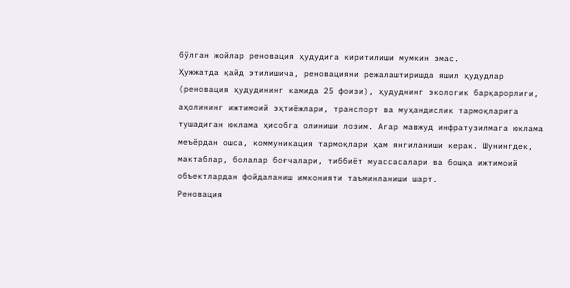бўлган жойлар реновация ҳудудига киритилиши мумкин эмас.
Ҳужжатда қайд этилишича, реновацияни режалаштиришда яшил ҳудудлар (реновация ҳудудининг камида 25 фоизи), ҳудуднинг экологик барқарорлиги, аҳолининг ижтимоий эҳтиёжлари, транспорт ва муҳандислик тармоқларига тушадиган юклама ҳисобга олиниши лозим. Агар мавжуд инфратузилмага юклама меъёрдан ошса, коммуникация тармоқлари ҳам янгиланиши керак. Шунингдек, мактаблар, болалар боғчалари, тиббиёт муассасалари ва бошқа ижтимоий объектлардан фойдаланиш имконияти таъминланиши шарт.
Реновация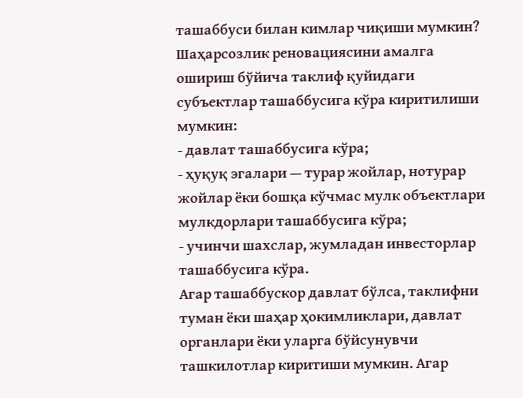ташаббуси билан кимлар чиқиши мумкин?
Шаҳарсозлик реновациясини амалга ошириш бўйича таклиф қуйидаги субъектлар ташаббусига кўра киритилиши мумкин:
- давлат ташаббусига кўра;
- ҳуқуқ эгалари — турар жойлар, нотурар жойлар ёки бошқа кўчмас мулк объектлари мулкдорлари ташаббусига кўра;
- учинчи шахслар, жумладан инвесторлар ташаббусига кўра.
Агар ташаббускор давлат бўлса, таклифни туман ёки шаҳар ҳокимликлари, давлат органлари ёки уларга бўйсунувчи ташкилотлар киритиши мумкин. Агар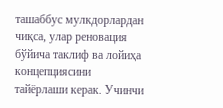ташаббус мулкдорлардан чиқса, улар реновация бўйича таклиф ва лойиҳа концепциясини тайёрлаши керак. Учинчи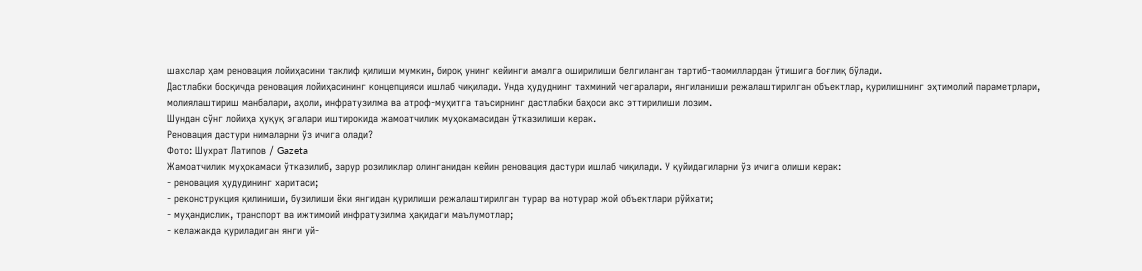шахслар ҳам реновация лойиҳасини таклиф қилиши мумкин, бироқ унинг кейинги амалга оширилиши белгиланган тартиб-таомиллардан ўтишига боғлиқ бўлади.
Дастлабки босқичда реновация лойиҳасининг концепцияси ишлаб чиқилади. Унда ҳудуднинг тахминий чегаралари, янгиланиши режалаштирилган объектлар, қурилишнинг эҳтимолий параметрлари, молиялаштириш манбалари, аҳоли, инфратузилма ва атроф-муҳитга таъсирнинг дастлабки баҳоси акс эттирилиши лозим.
Шундан сўнг лойиҳа ҳуқуқ эгалари иштирокида жамоатчилик муҳокамасидан ўтказилиши керак.
Реновация дастури нималарни ўз ичига олади?
Фото: Шухрат Латипов / Gazeta
Жамоатчилик муҳокамаси ўтказилиб, зарур розиликлар олинганидан кейин реновация дастури ишлаб чиқилади. У қуйидагиларни ўз ичига олиши керак:
- реновация ҳудудининг харитаси;
- реконструкция қилиниши, бузилиши ёки янгидан қурилиши режалаштирилган турар ва нотурар жой объектлари рўйхати;
- муҳандислик, транспорт ва ижтимоий инфратузилма ҳақидаги маълумотлар;
- келажакда қуриладиган янги уй-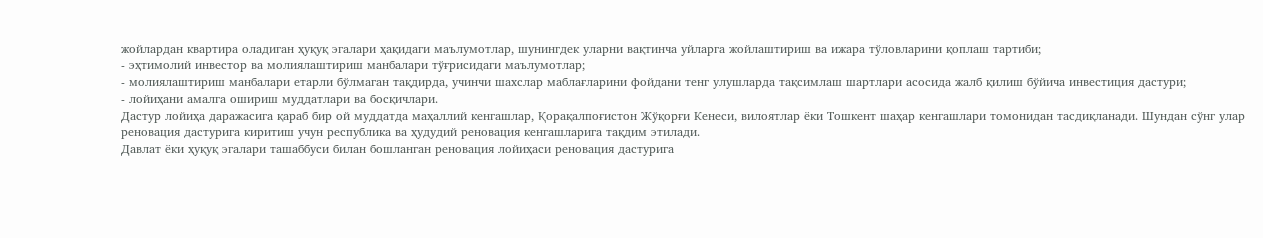жойлардан квартира оладиган ҳуқуқ эгалари ҳақидаги маълумотлар, шунингдек уларни вақтинча уйларга жойлаштириш ва ижара тўловларини қоплаш тартиби;
- эҳтимолий инвестор ва молиялаштириш манбалари тўғрисидаги маълумотлар;
- молиялаштириш манбалари етарли бўлмаган тақдирда, учинчи шахслар маблағларини фойдани тенг улушларда тақсимлаш шартлари асосида жалб қилиш бўйича инвестиция дастури;
- лойиҳани амалга ошириш муддатлари ва босқичлари.
Дастур лойиҳа даражасига қараб бир ой муддатда маҳаллий кенгашлар, Қорақалпоғистон Жўқорғи Кенеси, вилоятлар ёки Тошкент шаҳар кенгашлари томонидан тасдиқланади. Шундан сўнг улар реновация дастурига киритиш учун республика ва ҳудудий реновация кенгашларига тақдим этилади.
Давлат ёки ҳуқуқ эгалари ташаббуси билан бошланган реновация лойиҳаси реновация дастурига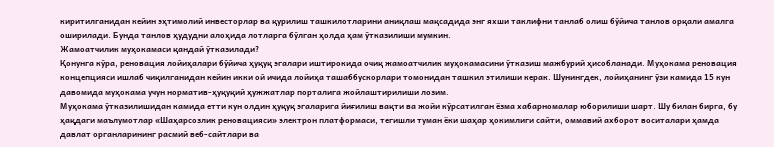киритилганидан кейин эҳтимолий инвесторлар ва қурилиш ташкилотларини аниқлаш мақсадида энг яхши таклифни танлаб олиш бўйича танлов орқали амалга оширилади. Бунда танлов ҳудудни алоҳида лотларга бўлган ҳолда ҳам ўтказилиши мумкин.
Жамоатчилик муҳокамаси қандай ўтказилади?
Қонунга кўра, реновация лойиҳалари бўйича ҳуқуқ эгалари иштирокида очиқ жамоатчилик муҳокамасини ўтказиш мажбурий ҳисобланади. Муҳокама реновация концепцияси ишлаб чиқилганидан кейин икки ой ичида лойиҳа ташаббускорлари томонидан ташкил этилиши керак. Шунингдек, лойиҳанинг ўзи камида 15 кун давомида муҳокама учун норматив-ҳуқуқий ҳужжатлар порталига жойлаштирилиши лозим.
Муҳокама ўтказилишидан камида етти кун олдин ҳуқуқ эгаларига йиғилиш вақти ва жойи кўрсатилган ёзма хабарномалар юборилиши шарт. Шу билан бирга, бу ҳақдаги маълумотлар «Шаҳарсозлик реновацияси» электрон платформаси, тегишли туман ёки шаҳар ҳокимлиги сайти, оммавий ахборот воситалари ҳамда давлат органларининг расмий веб-сайтлари ва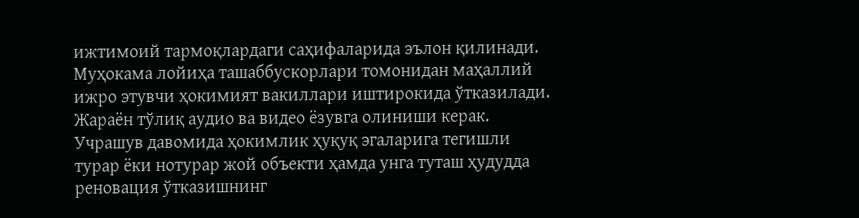ижтимоий тармоқлардаги саҳифаларида эълон қилинади.
Муҳокама лойиҳа ташаббускорлари томонидан маҳаллий ижро этувчи ҳокимият вакиллари иштирокида ўтказилади. Жараён тўлиқ аудио ва видео ёзувга олиниши керак. Учрашув давомида ҳокимлик ҳуқуқ эгаларига тегишли турар ёки нотурар жой объекти ҳамда унга туташ ҳудудда реновация ўтказишнинг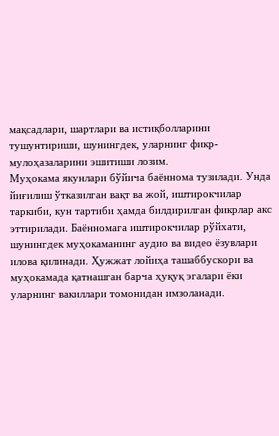мақсадлари, шартлари ва истиқболларини тушунтириши, шунингдек, уларнинг фикр-мулоҳазаларини эшитиши лозим.
Муҳокама якунлари бўйича баённома тузилади. Унда йиғилиш ўтказилган вақт ва жой, иштирокчилар таркиби, кун тартиби ҳамда билдирилган фикрлар акс эттирилади. Баённомага иштирокчилар рўйхати, шунингдек муҳокаманинг аудио ва видео ёзувлари илова қилинади. Ҳужжат лойиҳа ташаббускори ва муҳокамада қатнашган барча ҳуқуқ эгалари ёки уларнинг вакиллари томонидан имзоланади.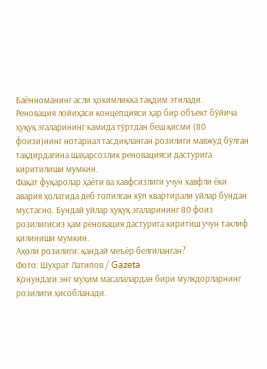Баённоманинг асли ҳокимликка тақдим этилади.
Реновация лойиҳаси концепцияси ҳар бир объект бўйича ҳуқуқ эгаларининг камида тўртдан беш қисми (80 фоизи)нинг нотариал тасдиқланган розилиги мавжуд бўлган тақдирдагина шаҳарсозлик реновацияси дастурига киритилиши мумкин.
Фақат фуқаролар ҳаёти ва хавфсизлиги учун хавфли ёки авария ҳолатида деб топилган кўп квартирали уйлар бундан мустасно. Бундай уйлар ҳуқуқ эгаларининг 80 фоиз розилигисиз ҳам реновация дастурига киритиш учун таклиф қилиниши мумкин.
Аҳоли розилиги: қандай меъёр белгиланган?
Фото: Шухрат Латипов / Gazeta
Қонундаги энг муҳим масалалардан бири мулкдорларнинг розилиги ҳисобланади.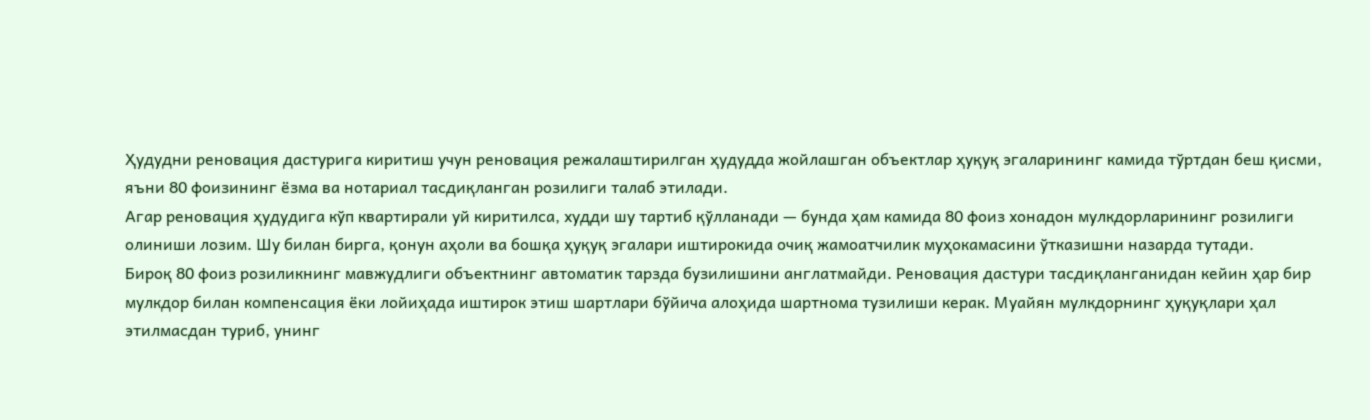Ҳудудни реновация дастурига киритиш учун реновация режалаштирилган ҳудудда жойлашган объектлар ҳуқуқ эгаларининг камида тўртдан беш қисми, яъни 80 фоизининг ёзма ва нотариал тасдиқланган розилиги талаб этилади.
Агар реновация ҳудудига кўп квартирали уй киритилса, худди шу тартиб қўлланади — бунда ҳам камида 80 фоиз хонадон мулкдорларининг розилиги олиниши лозим. Шу билан бирга, қонун аҳоли ва бошқа ҳуқуқ эгалари иштирокида очиқ жамоатчилик муҳокамасини ўтказишни назарда тутади.
Бироқ 80 фоиз розиликнинг мавжудлиги объектнинг автоматик тарзда бузилишини англатмайди. Реновация дастури тасдиқланганидан кейин ҳар бир мулкдор билан компенсация ёки лойиҳада иштирок этиш шартлари бўйича алоҳида шартнома тузилиши керак. Муайян мулкдорнинг ҳуқуқлари ҳал этилмасдан туриб, унинг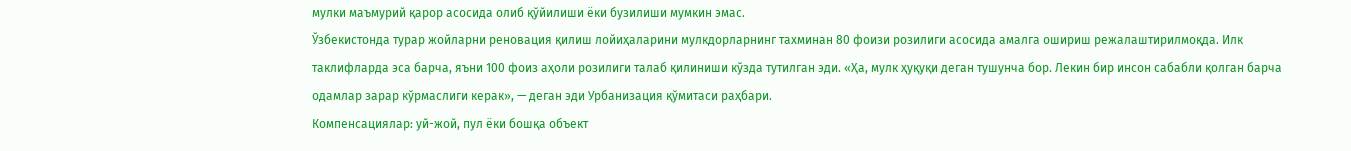мулки маъмурий қарор асосида олиб қўйилиши ёки бузилиши мумкин эмас.
Ўзбекистонда турар жойларни реновация қилиш лойиҳаларини мулкдорларнинг тахминан 80 фоизи розилиги асосида амалга ошириш режалаштирилмоқда. Илк таклифларда эса барча, яъни 100 фоиз аҳоли розилиги талаб қилиниши кўзда тутилган эди. «Ҳа, мулк ҳуқуқи деган тушунча бор. Лекин бир инсон сабабли қолган барча одамлар зарар кўрмаслиги керак», — деган эди Урбанизация қўмитаси раҳбари.
Компенсациялар: уй-жой, пул ёки бошқа объект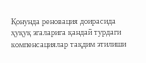Қонунда реновация доирасида ҳуқуқ эгаларига қандай турдаги компенсациялар тақдим этилиши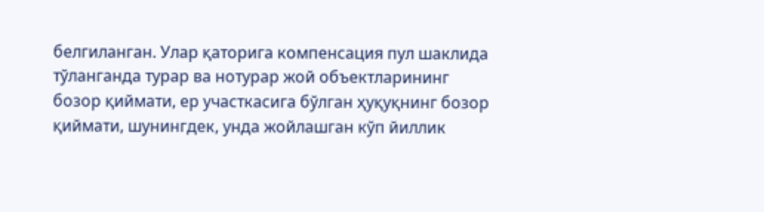белгиланган. Улар қаторига компенсация пул шаклида тўланганда турар ва нотурар жой объектларининг бозор қиймати, ер участкасига бўлган ҳуқуқнинг бозор қиймати, шунингдек, унда жойлашган кўп йиллик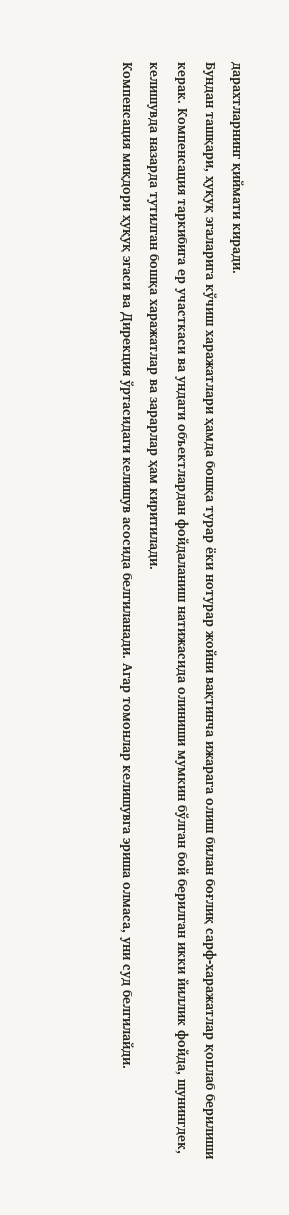дарахтларнинг қиймати киради.
Бундан ташқари, ҳуқуқ эгаларига кўчиш харажатлари ҳамда бошқа турар ёки нотурар жойни вақтинча ижарага олиш билан боғлиқ сарф-харажатлар қоплаб берилиши керак. Компенсация таркибига ер участкаси ва ундаги объектлардан фойдаланиш натижасида олиниши мумкин бўлган бой берилган икки йиллик фойда, шунингдек, келишувда назарда тутилган бошқа харажатлар ва зарарлар ҳам киритилади.
Компенсация миқдори ҳуқуқ эгаси ва Дирекция ўртасидаги келишув асосида белгиланади. Агар томонлар келишувга эриша олмаса, уни суд белгилайди.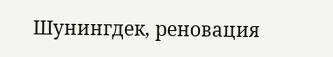Шунингдек, реновация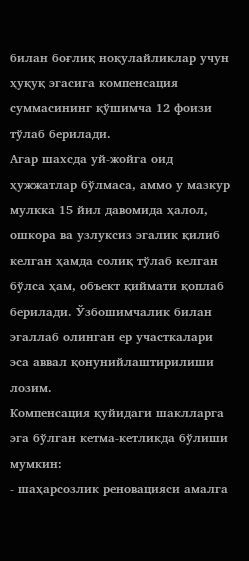билан боғлиқ ноқулайликлар учун ҳуқуқ эгасига компенсация суммасининг қўшимча 12 фоизи тўлаб берилади.
Агар шахсда уй-жойга оид ҳужжатлар бўлмаса, аммо у мазкур мулкка 15 йил давомида ҳалол, ошкора ва узлуксиз эгалик қилиб келган ҳамда солиқ тўлаб келган бўлса ҳам, объект қиймати қоплаб берилади. Ўзбошимчалик билан эгаллаб олинган ер участкалари эса аввал қонунийлаштирилиши лозим.
Компенсация қуйидаги шаклларга эга бўлган кетма-кетликда бўлиши мумкин:
- шаҳарсозлик реновацияси амалга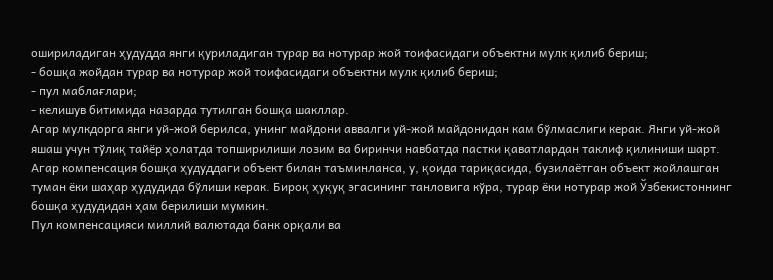ошириладиган ҳудудда янги қуриладиган турар ва нотурар жой тоифасидаги объектни мулк қилиб бериш;
- бошқа жойдан турар ва нотурар жой тоифасидаги объектни мулк қилиб бериш;
- пул маблағлари;
- келишув битимида назарда тутилган бошқа шакллар.
Агар мулкдорга янги уй-жой берилса, унинг майдони аввалги уй-жой майдонидан кам бўлмаслиги керак. Янги уй-жой яшаш учун тўлиқ тайёр ҳолатда топширилиши лозим ва биринчи навбатда пастки қаватлардан таклиф қилиниши шарт.
Агар компенсация бошқа ҳудуддаги объект билан таъминланса, у, қоида тариқасида, бузилаётган объект жойлашган туман ёки шаҳар ҳудудида бўлиши керак. Бироқ ҳуқуқ эгасининг танловига кўра, турар ёки нотурар жой Ўзбекистоннинг бошқа ҳудудидан ҳам берилиши мумкин.
Пул компенсацияси миллий валютада банк орқали ва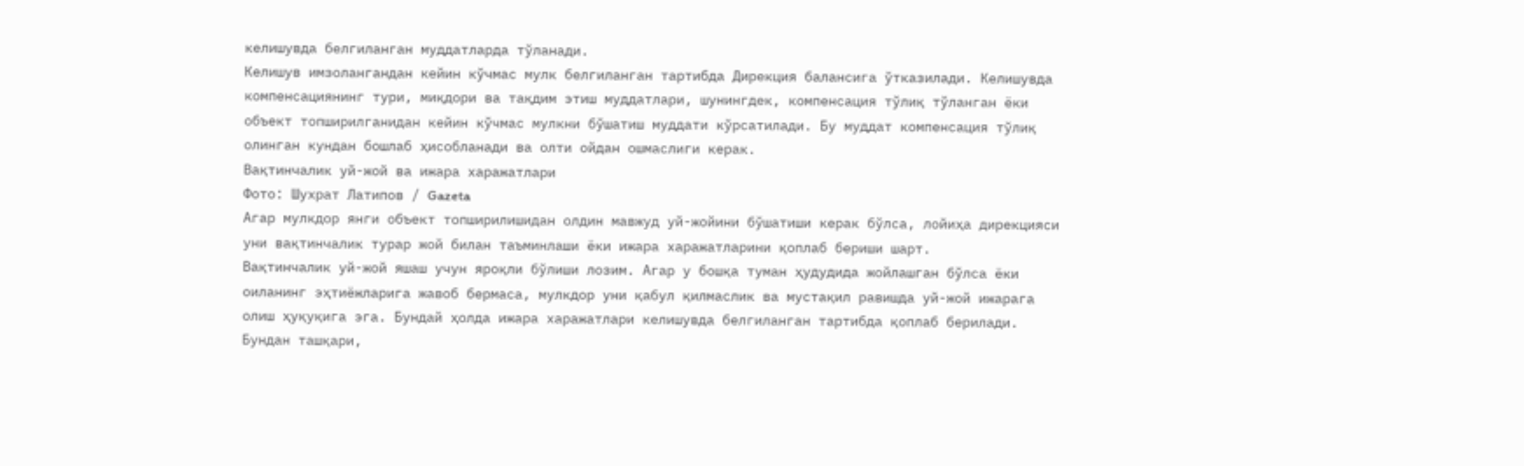келишувда белгиланган муддатларда тўланади.
Келишув имзолангандан кейин кўчмас мулк белгиланган тартибда Дирекция балансига ўтказилади. Келишувда компенсациянинг тури, миқдори ва тақдим этиш муддатлари, шунингдек, компенсация тўлиқ тўланган ёки объект топширилганидан кейин кўчмас мулкни бўшатиш муддати кўрсатилади. Бу муддат компенсация тўлиқ олинган кундан бошлаб ҳисобланади ва олти ойдан ошмаслиги керак.
Вақтинчалик уй-жой ва ижара харажатлари
Фото: Шухрат Латипов / Gazeta
Агар мулкдор янги объект топширилишидан олдин мавжуд уй-жойини бўшатиши керак бўлса, лойиҳа дирекцияси уни вақтинчалик турар жой билан таъминлаши ёки ижара харажатларини қоплаб бериши шарт.
Вақтинчалик уй-жой яшаш учун яроқли бўлиши лозим. Агар у бошқа туман ҳудудида жойлашган бўлса ёки оиланинг эҳтиёжларига жавоб бермаса, мулкдор уни қабул қилмаслик ва мустақил равишда уй-жой ижарага олиш ҳуқуқига эга. Бундай ҳолда ижара харажатлари келишувда белгиланган тартибда қоплаб берилади.
Бундан ташқари,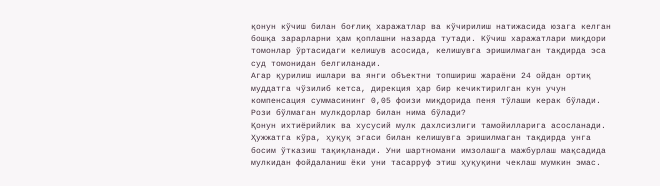қонун кўчиш билан боғлиқ харажатлар ва кўчирилиш натижасида юзага келган бошқа зарарларни ҳам қоплашни назарда тутади. Кўчиш харажатлари миқдори томонлар ўртасидаги келишув асосида, келишувга эришилмаган тақдирда эса суд томонидан белгиланади.
Агар қурилиш ишлари ва янги объектни топшириш жараёни 24 ойдан ортиқ муддатга чўзилиб кетса, дирекция ҳар бир кечиктирилган кун учун компенсация суммасининг 0,05 фоизи миқдорида пеня тўлаши керак бўлади.
Рози бўлмаган мулкдорлар билан нима бўлади?
Қонун ихтиёрийлик ва хусусий мулк дахлсизлиги тамойилларига асосланади.
Ҳужжатга кўра, ҳуқуқ эгаси билан келишувга эришилмаган тақдирда унга босим ўтказиш тақиқланади. Уни шартномани имзолашга мажбурлаш мақсадида мулкидан фойдаланиш ёки уни тасарруф этиш ҳуқуқини чеклаш мумкин эмас.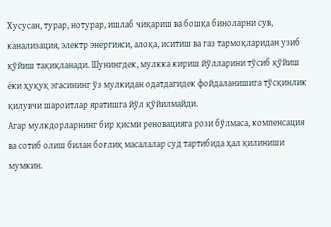Хусусан, турар, нотурар, ишлаб чиқариш ва бошқа биноларни сув, канализация, электр энергияси, алоқа, иситиш ва газ тармоқларидан узиб қўйиш тақиқланади. Шунингдек, мулкка кириш йўлларини тўсиб қўйиш ёки ҳуқуқ эгасининг ўз мулкидан одатдагидек фойдаланишига тўсқинлик қилувчи шароитлар яратишга йўл қўйилмайди.
Агар мулкдорларнинг бир қисми реновацияга рози бўлмаса, компенсация ва сотиб олиш билан боғлиқ масалалар суд тартибида ҳал қилиниши мумкин.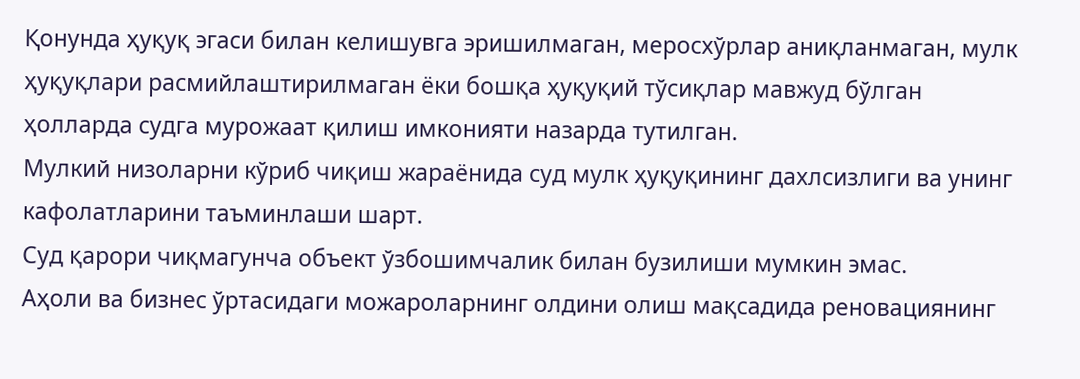Қонунда ҳуқуқ эгаси билан келишувга эришилмаган, меросхўрлар аниқланмаган, мулк ҳуқуқлари расмийлаштирилмаган ёки бошқа ҳуқуқий тўсиқлар мавжуд бўлган ҳолларда судга мурожаат қилиш имконияти назарда тутилган.
Мулкий низоларни кўриб чиқиш жараёнида суд мулк ҳуқуқининг дахлсизлиги ва унинг кафолатларини таъминлаши шарт.
Суд қарори чиқмагунча объект ўзбошимчалик билан бузилиши мумкин эмас.
Аҳоли ва бизнес ўртасидаги можароларнинг олдини олиш мақсадида реновациянинг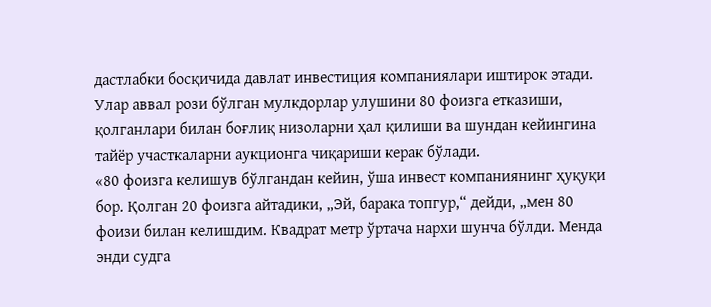дастлабки босқичида давлат инвестиция компаниялари иштирок этади. Улар аввал рози бўлган мулкдорлар улушини 80 фоизга етказиши, қолганлари билан боғлиқ низоларни ҳал қилиши ва шундан кейингина тайёр участкаларни аукционга чиқариши керак бўлади.
«80 фоизга келишув бўлгандан кейин, ўша инвест компаниянинг ҳуқуқи бор. Қолган 20 фоизга айтадики, „Эй, барака топгур,“ дейди, „мен 80 фоизи билан келишдим. Квадрат метр ўртача нархи шунча бўлди. Менда энди судга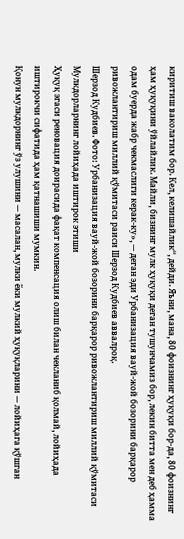киритиш ваколатим бор. Кел, келишайлик“, дейди. Яъни, мана, 80 фоизнинг ҳуқуқи бор-да, 80 фоизнинг ҳам ҳуқуқини ўйлайлик. Майли, бизнинг мулк ҳуқуқи деган тушунчамиз бор, лекин битта мен деб ҳамма одам буерда жабр чекмаслиги керак-ку», — деган эди Урбанизация вауй-жой бозорини барқарор ривожлантириш миллий қўмитаси раиси Шерзод Кудбиев аввалроқ.
Шерзод Кудбиев. Фото: Урбанизация вауй-жой бозорини барқарор ривожлантириш миллий қўмитаси
Мулкдорларнинг лойиҳада иштирок этиши
Ҳуқуқ эгаси реновация доирасида фақат компенсация олиш билан чекланиб қолмай, лойиҳада иштирокчи сифатида ҳам қатнашиши мумкин.
Қонун мулкдорнинг ўз улушини — масалан, мулки ёки мулкий ҳуқуқларини — лойиҳага қўшган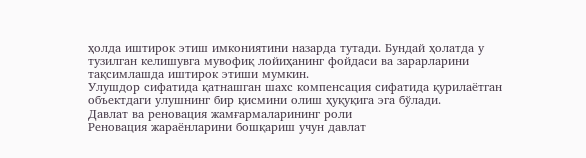ҳолда иштирок этиш имкониятини назарда тутади. Бундай ҳолатда у тузилган келишувга мувофиқ лойиҳанинг фойдаси ва зарарларини тақсимлашда иштирок этиши мумкин.
Улушдор сифатида қатнашган шахс компенсация сифатида қурилаётган объектдаги улушнинг бир қисмини олиш ҳуқуқига эга бўлади.
Давлат ва реновация жамғармаларининг роли
Реновация жараёнларини бошқариш учун давлат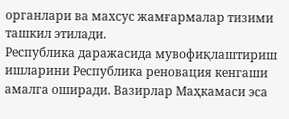органлари ва махсус жамғармалар тизими ташкил этилади.
Республика даражасида мувофиқлаштириш ишларини Республика реновация кенгаши амалга оширади. Вазирлар Маҳкамаси эса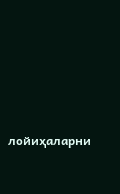лойиҳаларни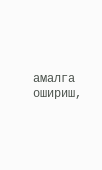амалга ошириш,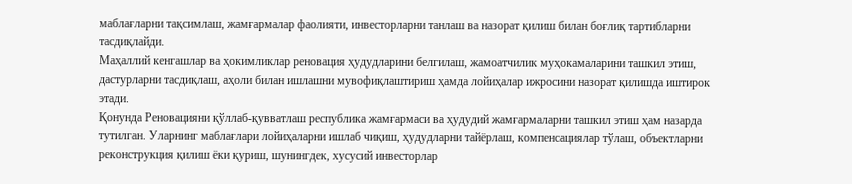маблағларни тақсимлаш, жамғармалар фаолияти, инвесторларни танлаш ва назорат қилиш билан боғлиқ тартибларни тасдиқлайди.
Маҳаллий кенгашлар ва ҳокимликлар реновация ҳудудларини белгилаш, жамоатчилик муҳокамаларини ташкил этиш, дастурларни тасдиқлаш, аҳоли билан ишлашни мувофиқлаштириш ҳамда лойиҳалар ижросини назорат қилишда иштирок этади.
Қонунда Реновацияни қўллаб-қувватлаш республика жамғармаси ва ҳудудий жамғармаларни ташкил этиш ҳам назарда тутилган. Уларнинг маблағлари лойиҳаларни ишлаб чиқиш, ҳудудларни тайёрлаш, компенсациялар тўлаш, объектларни реконструкция қилиш ёки қуриш, шунингдек, хусусий инвесторлар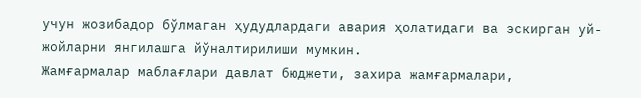учун жозибадор бўлмаган ҳудудлардаги авария ҳолатидаги ва эскирган уй-жойларни янгилашга йўналтирилиши мумкин.
Жамғармалар маблағлари давлат бюджети, захира жамғармалари,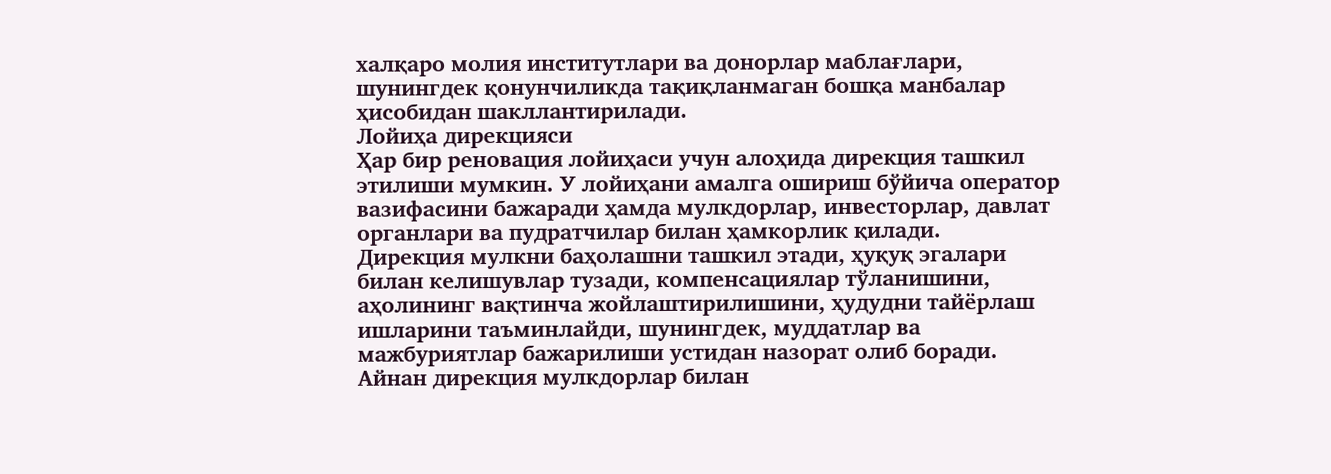халқаро молия институтлари ва донорлар маблағлари, шунингдек қонунчиликда тақиқланмаган бошқа манбалар ҳисобидан шакллантирилади.
Лойиҳа дирекцияси
Ҳар бир реновация лойиҳаси учун алоҳида дирекция ташкил этилиши мумкин. У лойиҳани амалга ошириш бўйича оператор вазифасини бажаради ҳамда мулкдорлар, инвесторлар, давлат органлари ва пудратчилар билан ҳамкорлик қилади.
Дирекция мулкни баҳолашни ташкил этади, ҳуқуқ эгалари билан келишувлар тузади, компенсациялар тўланишини, аҳолининг вақтинча жойлаштирилишини, ҳудудни тайёрлаш ишларини таъминлайди, шунингдек, муддатлар ва мажбуриятлар бажарилиши устидан назорат олиб боради.
Айнан дирекция мулкдорлар билан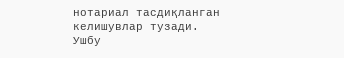нотариал тасдиқланган келишувлар тузади. Ушбу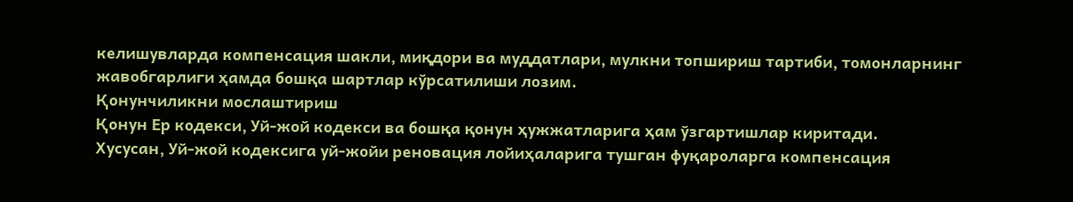келишувларда компенсация шакли, миқдори ва муддатлари, мулкни топшириш тартиби, томонларнинг жавобгарлиги ҳамда бошқа шартлар кўрсатилиши лозим.
Қонунчиликни мослаштириш
Қонун Ер кодекси, Уй-жой кодекси ва бошқа қонун ҳужжатларига ҳам ўзгартишлар киритади.
Хусусан, Уй-жой кодексига уй-жойи реновация лойиҳаларига тушган фуқароларга компенсация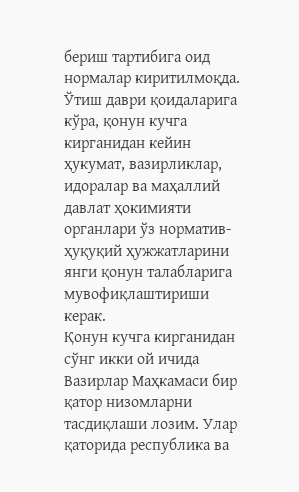бериш тартибига оид нормалар киритилмоқда.
Ўтиш даври қоидаларига кўра, қонун кучга кирганидан кейин ҳукумат, вазирликлар, идоралар ва маҳаллий давлат ҳокимияти органлари ўз норматив-ҳуқуқий ҳужжатларини янги қонун талабларига мувофиқлаштириши керак.
Қонун кучга кирганидан сўнг икки ой ичида Вазирлар Маҳкамаси бир қатор низомларни тасдиқлаши лозим. Улар қаторида республика ва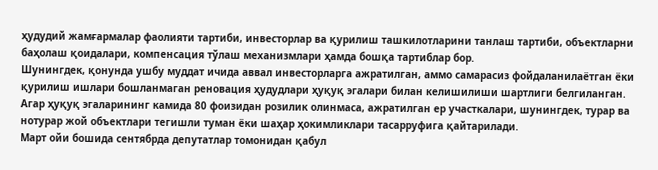ҳудудий жамғармалар фаолияти тартиби, инвесторлар ва қурилиш ташкилотларини танлаш тартиби, объектларни баҳолаш қоидалари, компенсация тўлаш механизмлари ҳамда бошқа тартиблар бор.
Шунингдек, қонунда ушбу муддат ичида аввал инвесторларга ажратилган, аммо самарасиз фойдаланилаётган ёки қурилиш ишлари бошланмаган реновация ҳудудлари ҳуқуқ эгалари билан келишилиши шартлиги белгиланган.
Агар ҳуқуқ эгаларининг камида 80 фоизидан розилик олинмаса, ажратилган ер участкалари, шунингдек, турар ва нотурар жой объектлари тегишли туман ёки шаҳар ҳокимликлари тасарруфига қайтарилади.
Март ойи бошида сентябрда депутатлар томонидан қабул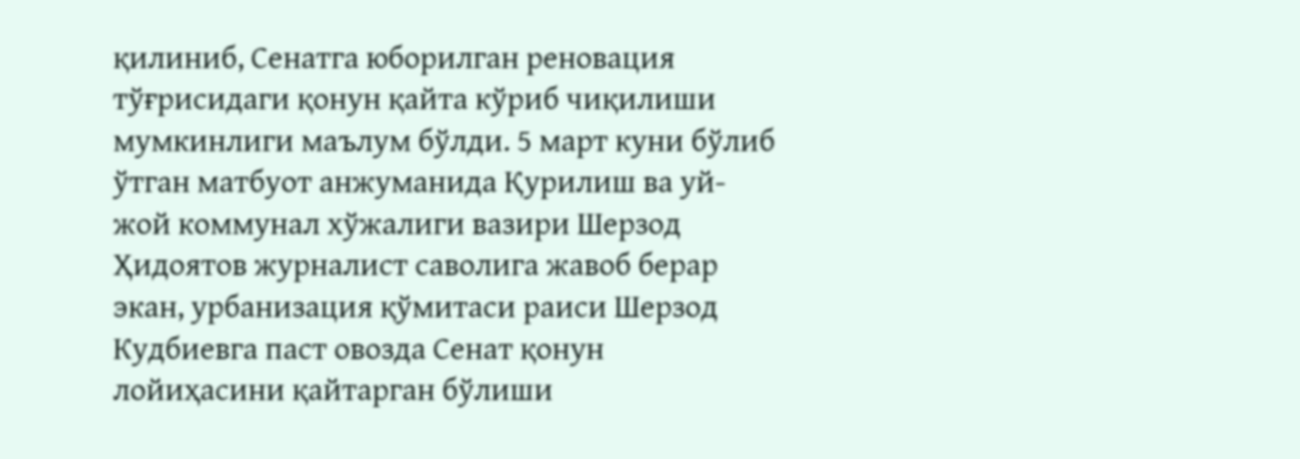қилиниб, Сенатга юборилган реновация тўғрисидаги қонун қайта кўриб чиқилиши мумкинлиги маълум бўлди. 5 март куни бўлиб ўтган матбуот анжуманида Қурилиш ва уй-жой коммунал хўжалиги вазири Шерзод Ҳидоятов журналист саволига жавоб берар экан, урбанизация қўмитаси раиси Шерзод Кудбиевга паст овозда Сенат қонун лойиҳасини қайтарган бўлиши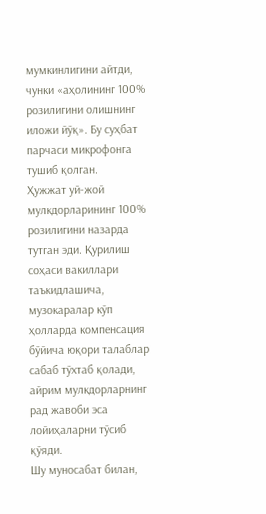мумкинлигини айтди, чунки «аҳолининг 100% розилигини олишнинг иложи йўқ». Бу суҳбат парчаси микрофонга тушиб қолган.
Ҳужжат уй-жой мулкдорларининг 100% розилигини назарда тутган эди. Қурилиш соҳаси вакиллари таъкидлашича, музокаралар кўп ҳолларда компенсация бўйича юқори талаблар сабаб тўхтаб қолади, айрим мулкдорларнинг рад жавоби эса лойиҳаларни тўсиб қўяди.
Шу муносабат билан,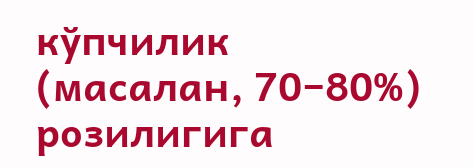кўпчилик (масалан, 70−80%) розилигига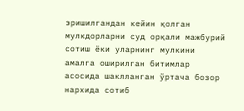эришилгандан кейин қолган мулкдорларни суд орқали мажбурий сотиш ёки уларнинг мулкини амалга оширилган битимлар асосида шаклланган ўртача бозор нархида сотиб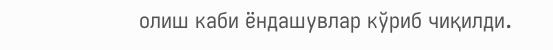олиш каби ёндашувлар кўриб чиқилди.